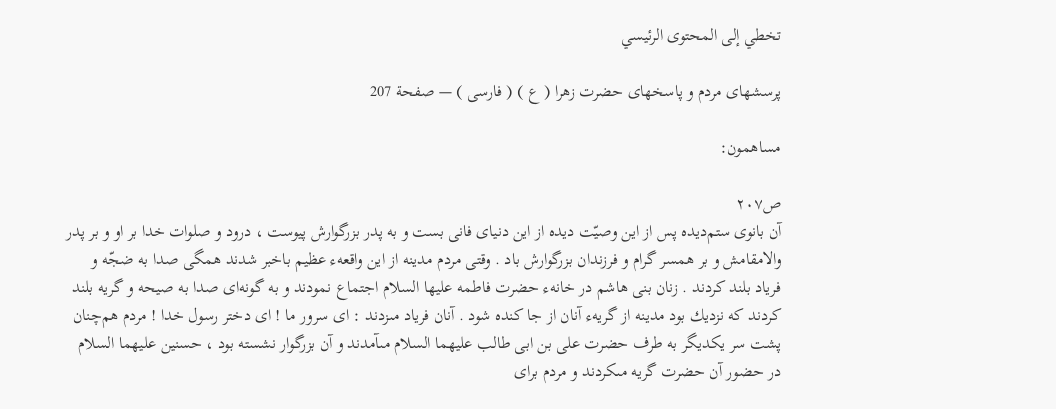تخطي إلى المحتوى الرئيسي

پرسشهاى مردم و پاسخهاى حضرت زهرا ( ع ) ( فارسى ) — صفحة 207

مساهمون:

ص٢٠٧
آن بانوى ستم‌ديده پس از اين وصيّت ديده از اين دنياى فانى بست و به پدر بزرگوارش پيوست ، درود و صلوات خدا بر او و بر پدر والامقامش و بر همسر گرام و فرزندان بزرگوارش باد . وقتى مردم مدينه از اين واقعهء عظيم باخبر شدند همگى صدا به ضجّه و فرياد بلند كردند . زنان بنى هاشم در خانهء حضرت فاطمه عليها السلام اجتماع نمودند و به گونه‌اى صدا به صيحه و گريه بلند كردند كه نزديك بود مدينه از گريهء آنان از جا كنده شود . آنان فرياد مىزدند : اى سرور ما ! اى دختر رسول خدا ! مردم هم‌چنان پشت سر يكديگر به طرف حضرت على بن ابى طالب عليهما السلام مىآمدند و آن بزرگوار نشسته بود ، حسنين عليهما السلام در حضور آن حضرت گريه مىكردند و مردم براى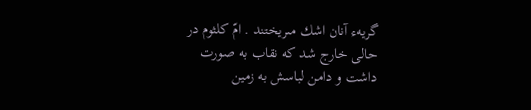گريهء آنان اشك مىريختند . امّ كلثوم در حالى خارج شد كه نقاب به صورت داشت و دامن لباسش به زمين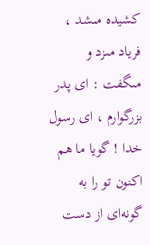كشيده مىشد ، فرياد مىزد و مىگفت : اى پدر بزرگوارم ، اى رسول خدا ! گويا ما هم اكنون تو را به گونه‌اى از دست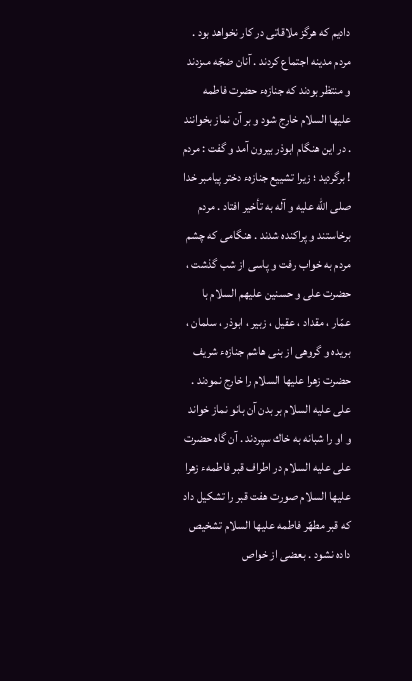داديم كه هرگز ملاقاتى در كار نخواهد بود . مردم مدينه اجتماع كردند . آنان ضجّه مىزدند و منتظر بودند كه جنازهء حضرت فاطمه عليها السلام خارج شود و بر آن نماز بخوانند . در اين هنگام ابوذر بيرون آمد و گفت : مردم ! برگرديد ؛ زيرا تشييع جنازهء دختر پيامبر خدا صلى الله عليه و آله به تأخير افتاد . مردم برخاستند و پراكنده شدند . هنگامى كه چشم مردم به خواب رفت و پاسى از شب گذشت ، حضرت على و حسنين عليهم السلام با عمّار ، مقداد ، عقيل ، زبير ، ابوذر ، سلمان ، بريده و گروهى از بنى هاشم جنازهء شريف حضرت زهرا عليها السلام را خارج نمودند . على عليه السلام بر بدن آن بانو نماز خواند و او را شبانه به خاك سپردند . آن گاه حضرت على عليه السلام در اطراف قبر فاطمهء زهرا عليها السلام صورت هفت قبر را تشكيل داد كه قبر مطهّر فاطمه عليها السلام تشخيص داده نشود . بعضى از خواص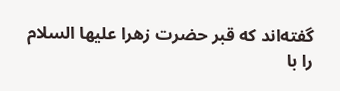گفته‌اند كه قبر حضرت زهرا عليها السلام را با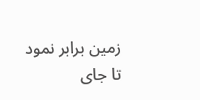زمين برابر نمود تا جاى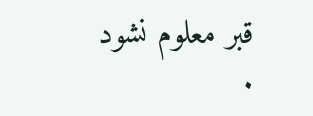قبر معلوم نشود .